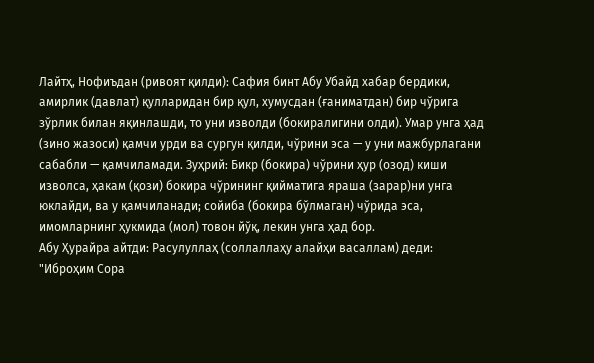Лайтҳ, Нофиъдан (ривоят қилди): Сафия бинт Абу Убайд хабар бердики, амирлик (давлат) қулларидан бир қул, хумусдан (ғаниматдан) бир чўрига зўрлик билан яқинлашди, то уни изволди (бокиралигини олди). Умар унга ҳад (зино жазоси) қамчи урди ва сургун қилди, чўрини эса — у уни мажбурлагани сабабли — қамчиламади. Зуҳрий: Бикр (бокира) чўрини ҳур (озод) киши изволса, ҳакам (қози) бокира чўрининг қийматига яраша (зарар)ни унга юклайди, ва у қамчиланади; сойиба (бокира бўлмаган) чўрида эса, имомларнинг ҳукмида (мол) товон йўқ, лекин унга ҳад бор.
Абу Ҳурайра айтди: Расулуллаҳ (соллаллаҳу алайҳи васаллам) деди: "Иброҳим Сора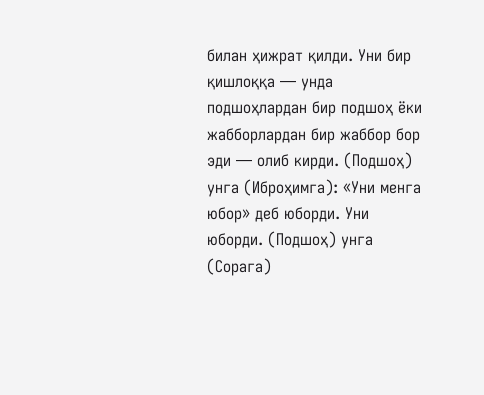билан ҳижрат қилди. Уни бир қишлоққа — унда подшоҳлардан бир подшоҳ ёки жабборлардан бир жаббор бор эди — олиб кирди. (Подшоҳ) унга (Иброҳимга): «Уни менга юбор» деб юборди. Уни юборди. (Подшоҳ) унга (Сорага)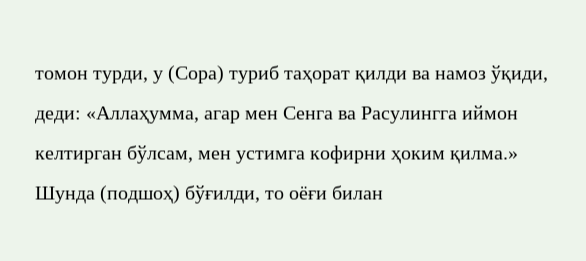томон турди, у (Сора) туриб таҳорат қилди ва намоз ўқиди, деди: «Аллаҳумма, агар мен Сенга ва Расулингга иймон келтирган бўлсам, мен устимга кофирни ҳоким қилма.» Шунда (подшоҳ) бўғилди, то оёғи билан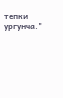тепки ургунча."